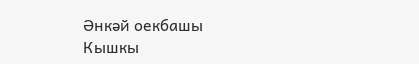Әнкәй оекбашы
Кышкы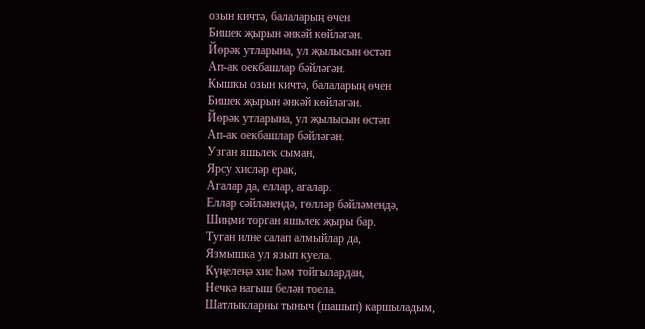озын кичтә, балаларың өчен
Бишек җырын әнкәй көйләгән.
Йөрәк утларына, ул җылысын өстәп
Ап-ак оекбашлар бәйләгән.
Кышкы озын кичтә, балаларың өчен
Бишек җырын әнкәй көйләгән.
Йөрәк утларына, ул җылысын өстәп
Ап-ак оекбашлар бәйләгән.
Узган яшьлек сыман,
Ярсу хисләр ерак,
Агалар да, еллар, агалар.
Еллар сәйләнендә, гөлләр бәйләмендә,
Шиңми торган яшьлек җыры бар.
Туган илне салап алмыйлар да,
Язмышка ул язып куела.
Күңелеңә хис һәм тойгылардан,
Нечкә нагыш белән тоела.
Шатлыкларны тыныч (шашып) каршыладым,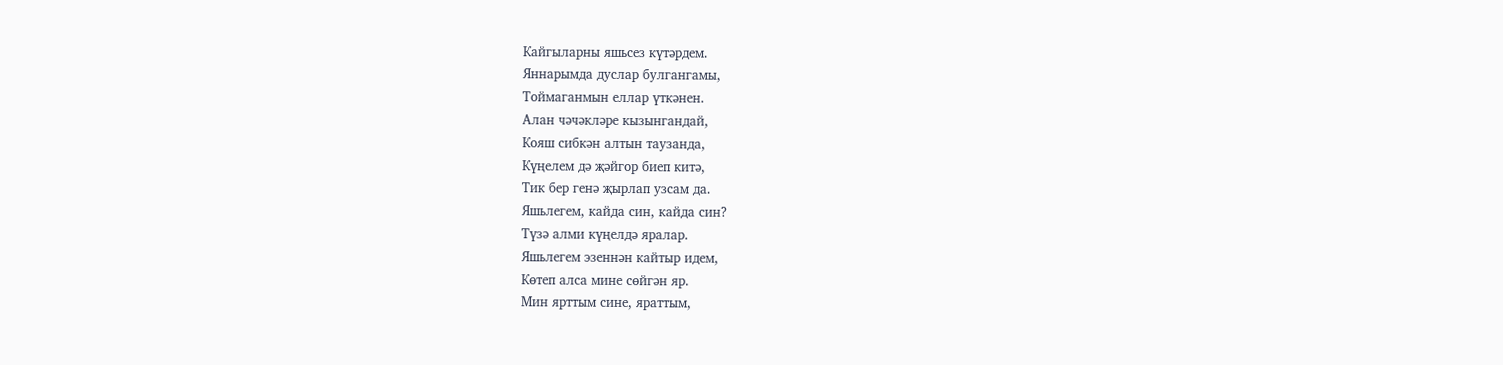Кайгыларны яшьсез күтәрдем.
Яннарымда дуслар булгангамы,
Тоймаганмын еллар үткәнен.
Алан чәчәкләре кызынгандай,
Кояш сибкән алтын таузанда,
Күңелем дә җәйгор биеп китә,
Тик бер генә җырлап узсам да.
Яшьлегем, кайда син, кайда син?
Түзә алми күңелдә яралар.
Яшьлегем эзеннән кайтыр идем,
Көтеп алса мине сөйгән яр.
Мин ярттым сине, яраттым,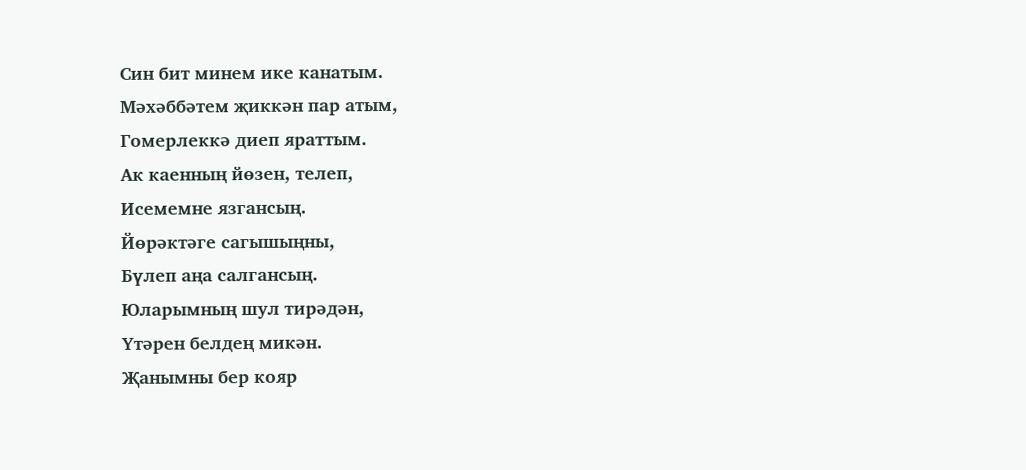Син бит минем ике канатым.
Мәхәббәтем җиккән пар атым,
Гомерлеккә диеп яраттым.
Ак каенның йөзен, телеп,
Исемемне язгансың.
Йөрәктәге сагышыңны,
Бүлеп аңа салгансың.
Юларымның шул тирәдән,
Үтәрен белдең микән.
Җанымны бер кояр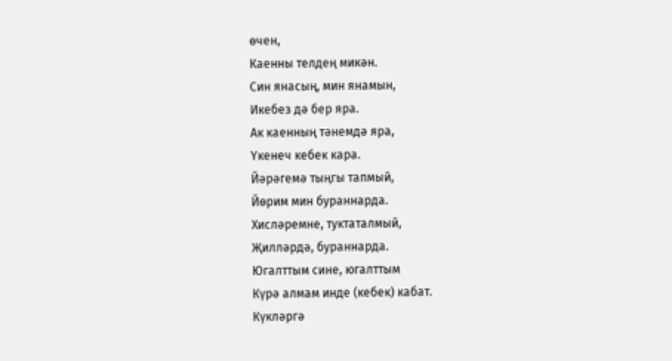өчен,
Каенны телдең микән.
Син янасың, мин янамын,
Икебез дә бер яра.
Ак каенның тәнемдә яра,
Үкенеч кебек кара.
Йәрәгемә тыңгы тапмый,
Йөрим мин бураннарда.
Хисләремне, туктаталмый,
Җилләрдә, бураннарда.
Югалттым сине, югалттым
Күрә алмам инде (кебек) кабат.
Күкләргә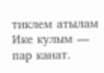тиклем атылам
Ике кулым — пар канат.